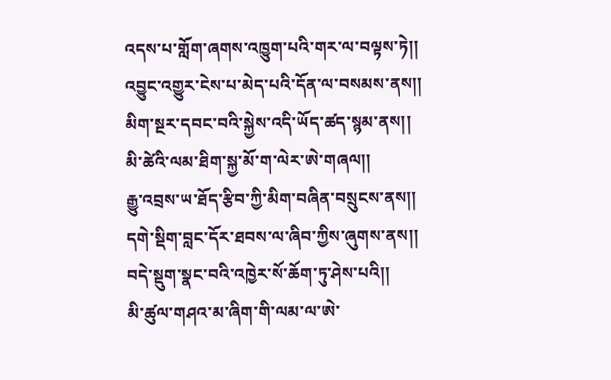འདས་པ་གློག་ཞགས་འཁྱུག་པའི་གར་ལ་བལྟས་ཏེ།།
འབྱུང་འགྱུར་ངེས་པ་མེད་པའི་དོན་ལ་བསམས་ནས།།
མིག་སྔར་དབང་བའི་སྐྱེས་འདི་ཡོད་ཚད་སྙམ་ནས།།
མི་ཚེའི་ལམ་ཐིག་སྐྱ་མོ་ག་ལེར་ཨེ་གཞལ།།
རྒྱུ་འབྲས་ཡ་ཐོད་རྩིབ་ཀྱི་མིག་བཞིན་བསྲུངས་ནས།།
དགེ་སྡིག་བླང་དོར་ཐབས་ལ་ཞིབ་ཀྱིས་ཞུགས་ནས།།
བདེ་སྡུག་སྣང་བའི་འཁྱེར་སོ་ཆོག་ཏུ་ཤེས་པའི།།
མི་ཚུལ་གཤའ་མ་ཞིག་གི་ལམ་ལ་ཨེ་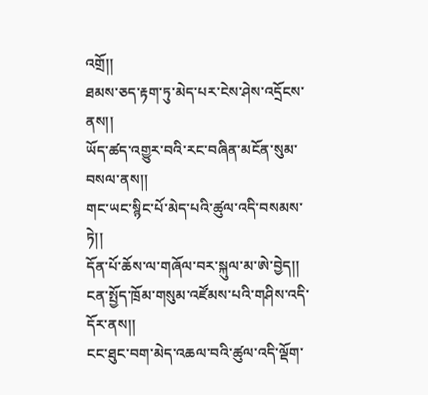འགྲོ།།
ཐམས་ཅད་རྟག་ཏུ་མེད་པར་ངེས་ཤེས་འདྲོངས་ནས།།
ཡོད་ཚད་འགྱུར་བའི་རང་བཞིན་མངོན་སུམ་བསལ་ནས།།
གང་ཡང་སྙིང་པོ་མེད་པའི་ཚུལ་འདི་བསམས་ཏེ།།
དོན་པོ་ཆོས་ལ་གཞོལ་བར་སྐུལ་མ་ཨེ་བྱེད།།
ངན་སྤྱོད་ཁྲོམ་གསུམ་འཛོམས་པའི་གཤིས་འདི་དོར་ནས།།
ངང་ཐུང་བག་མེད་འཆལ་བའི་ཚུལ་འདི་ལྡོག་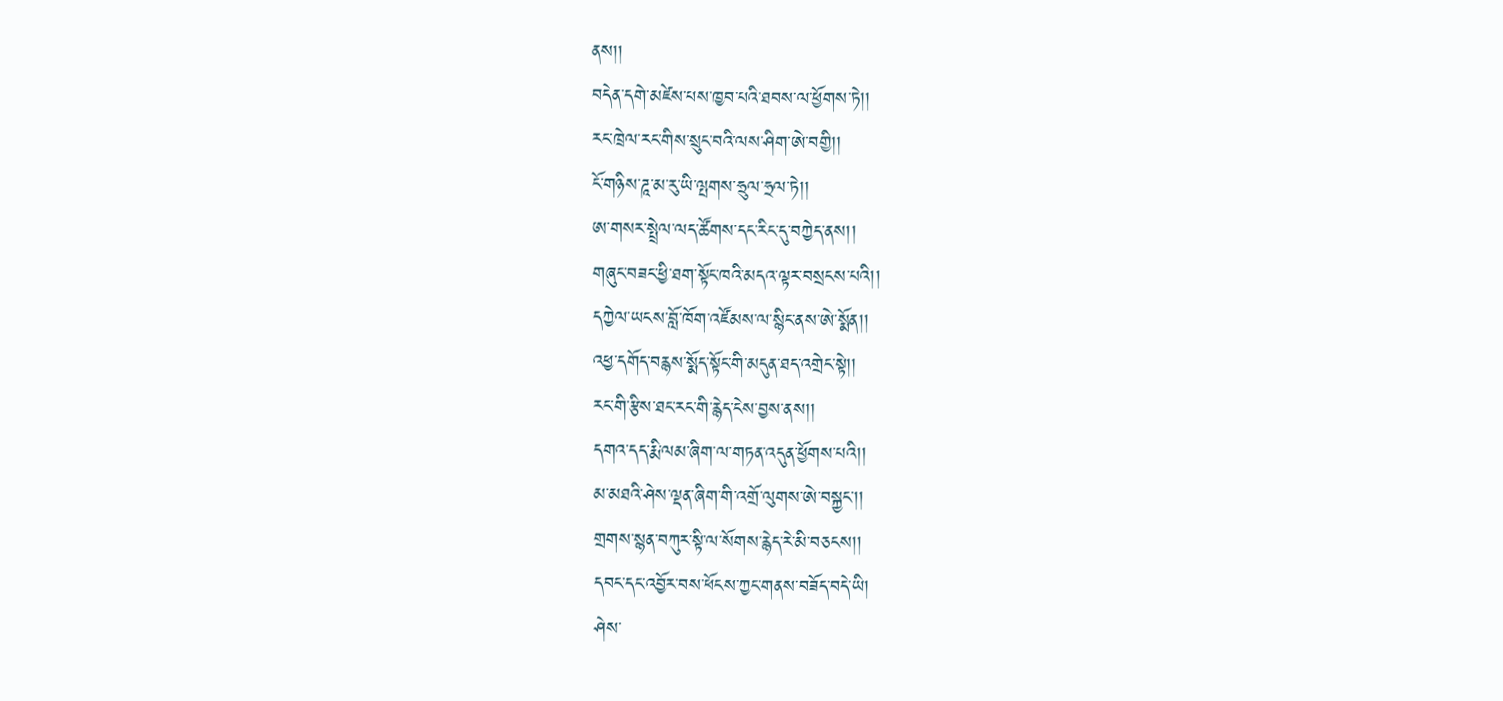ནས།།
བདེན་དགེ་མཛེས་པས་ཁྱབ་པའི་ཐབས་ལ་ཕྱོགས་ཏེ།།
རང་ཁྲེལ་རང་གིས་སྲུང་བའི་ལས་ཤིག་ཨེ་བགྱི།།
ངོ་གཉིས་ཌཱ་མ་རུ་ཡི་ལྤགས་ཧྲུལ་ཧྲལ་ཏེ།།
ཨ་གསར་སྤྲེལ་ལད་ཚོགས་དང་རིང་དུ་བཀྱེད་ནས།།
གཞུང་བཟང་ཕྱི་ཐག་སྟོང་ཁའི་མདའ་ལྟར་བསྲངས་པའི།།
དཀྱེལ་ཡངས་བློ་ཁོག་འཛོམས་ལ་སྙིང་ནས་ཨེ་སྨོན།།
འཕྱ་དགོད་བརྙས་སྨོད་སྟོང་གི་མདུན་ཐད་འགྲེང་སྟེ།།
རང་གི་རྩིས་ཐང་རང་གི་རྙེད་ངེས་བྱས་ནས།།
དགའ་དད་རྨི་ལམ་ཞིག་ལ་གཏན་འདུན་ཕྱོགས་པའི།།
མ་མཐའི་ཤེས་ལྡན་ཞིག་གི་འགྲོ་ལུགས་ཨེ་བསྐྱང་།།
གྲགས་སྙན་བཀུར་སྟི་ལ་སོགས་རྙེད་རེ་མི་བཅངས།།
དབང་དང་འབྱོར་བས་ཕོངས་ཀྱང་གནས་བཟོད་བདེ་ཡི།
ཤེས་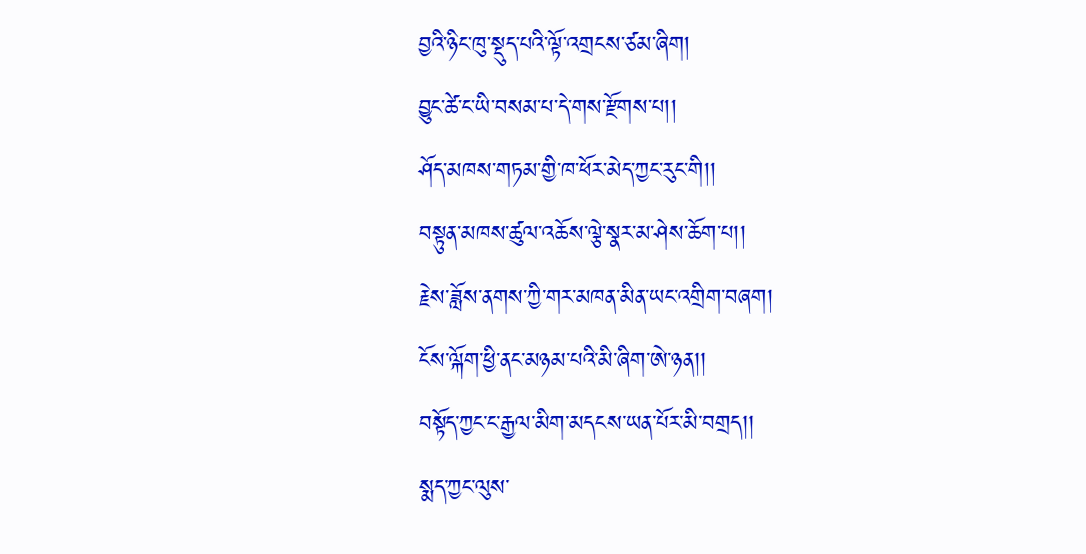བྱའི་ཉིང་ཁུ་སྡུད་པའི་ལྟོ་འགྲངས་ཙམ་ཞིག།
བྱུང་ཚེ་ང་ཡི་བསམ་པ་དེ་གས་རྫོགས་པ།།
ཤོད་མཁས་གཏམ་གྱི་ཁ་ཕོར་མེད་ཀྱང་རུང་གི།།
བསྟུན་མཁས་ཚུལ་འཆོས་ལྕེ་སྣར་མ་ཤེས་ཆོག་པ།།
རྗེས་ཟློས་ནགས་ཀྱི་གར་མཁན་མིན་ཡང་འགྲིག་བཞག།
ངོས་ལྐོག་ཕྱི་ནང་མཉམ་པའི་མི་ཞིག་ཨེ་ཉན།།
བསྟོད་ཀྱང་ང་རྒྱལ་མིག་མདངས་ཡན་པོར་མི་བགྲད།།
སྨད་ཀྱང་ལུས་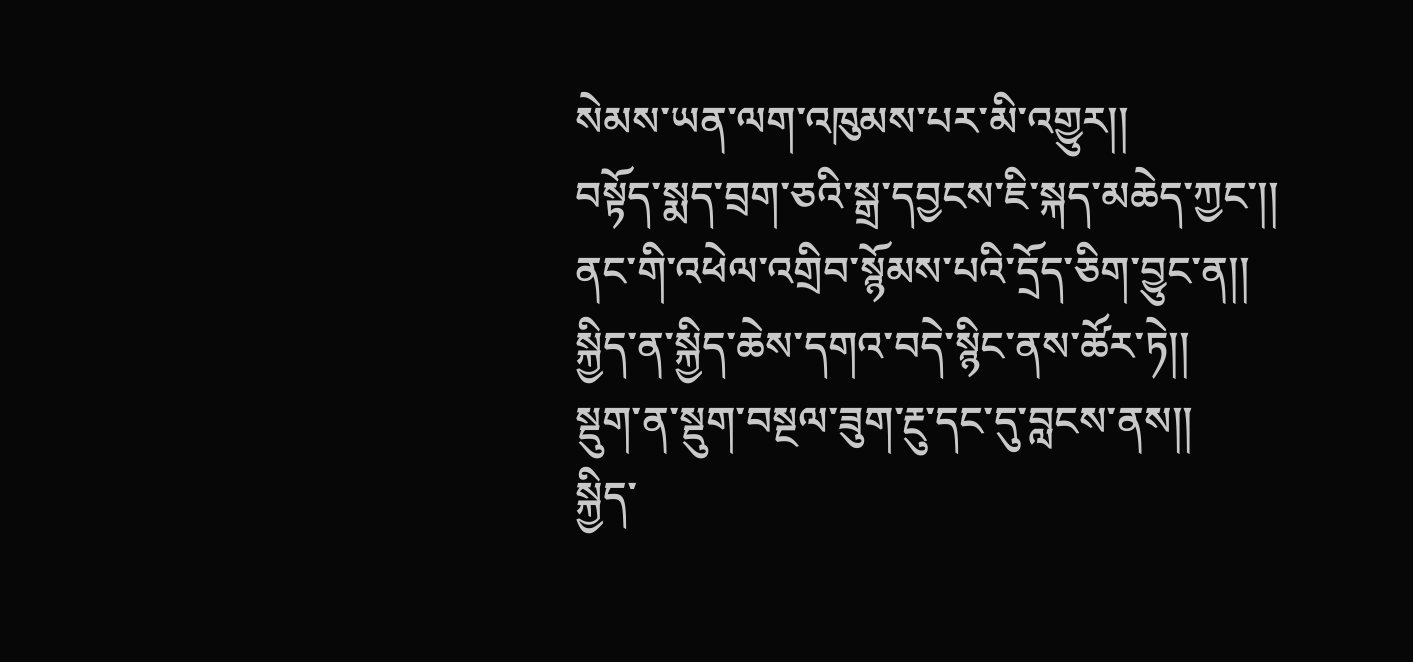སེམས་ཡན་ལག་འཁུམས་པར་མི་འགྱུར།།
བསྟོད་སྨད་བྲག་ཅའི་སྒྲ་དབྱངས་ཇི་སྐད་མཆེད་ཀྱང་།།
ནང་གི་འཕེལ་འགྲིབ་སྙོམས་པའི་དྲོད་ཅིག་བྱུང་ན།།
སྐྱིད་ན་སྐྱིད་ཆེས་དགའ་བདེ་སྙིང་ནས་ཚོར་ཏེ།།
སྡུག་ན་སྡུག་བསྔལ་ཟུག་རྔུ་དང་དུ་བླངས་ནས།།
སྐྱིད་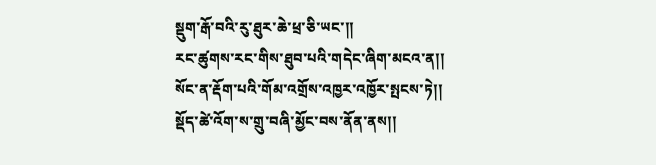སྡུག་རྒོ་བའི་རུ་ཐུར་ཆེ་ཕྲ་ཅི་ཡང་།།
རང་ཚུགས་རང་གིས་ཐུབ་པའི་གདེང་ཞིག་མངའ་ན།།
སོང་ན་རྡོག་པའི་གོམ་འགྲོས་འཁྱར་འཁྱོར་སྤངས་ཏེ།།
སྡོད་ཚེ་འོག་ས་གྲུ་བཞི་མྱོང་བས་ནོན་ནས།།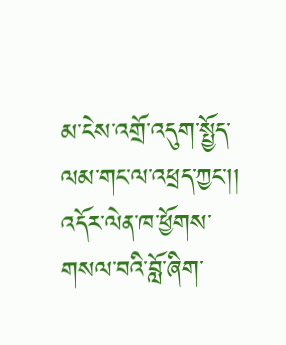མ་ངེས་འགྲོ་འདུག་སྤྱོད་ལམ་གང་ལ་འཕྲད་ཀྱང་།།
འདོར་ལེན་ཁ་ཕྱོགས་གསལ་བའི་བློ་ཞིག་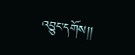འབྱུང་དགོས།།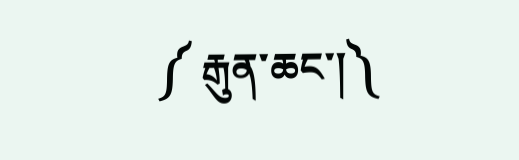༼ རྒུན་ཆང་།༽